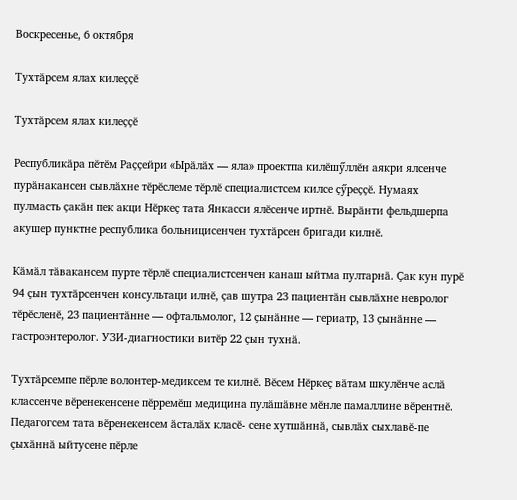Воскресенье, 6 октября

Тухтӑрсем ялах килеҫҫӗ

Тухтӑрсем ялах килеҫҫӗ

Республикӑра пӗтӗм Раҫҫейри «Ырӑлӑх — яла» проектпа килӗшӳллӗн аякри ялсенче пурӑнакансен сывлӑхне тӗрӗслеме тӗрлӗ специалистсем килсе ҫӳреҫҫӗ. Нумаях пулмасть ҫакӑн пек акци Нӗркеҫ тата Янкасси ялӗсенче иртнӗ. Вырӑнти фельдшерпа акушер пунктне республика больницисенчен тухтӑрсен бригади килнӗ.

Кӑмӑл тӑвакансем пурте тӗрлӗ специалистсенчен канаш ыйтма пултарнӑ. Ҫак кун пурӗ 94 ҫын тухтӑрсенчен консультаци илнӗ, ҫав шутра 23 пациентӑн сывлӑхне невролог тӗрӗсленӗ, 23 пациентӑнне — офтальмолог, 12 ҫынӑнне — гериатр, 13 ҫынӑнне — гастроэнтеролог. УЗИ-диагностики витӗр 22 ҫын тухнӑ.

Тухтӑрсемпе пӗрле волонтер-медиксем те килнӗ. Вӗсем Нӗркеҫ вӑтам шкулӗнче аслӑ классенче вӗренекенсене пӗрремӗш медицина пулӑшӑвне мӗнле памаллине вӗрентнӗ. Педагогсем тата вӗренекенсем ӑсталӑх класӗ- сене хутшӑннӑ, сывлӑх сыхлавӗ-пе ҫыхӑннӑ ыйтусене пӗрле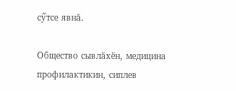сӳтсе явнӑ.

Общество сывлӑхӗн, медицина профилактикин, сиплев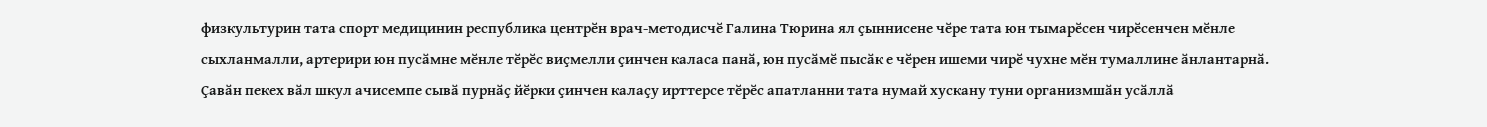физкультурин тата спорт медицинин республика центрӗн врач-методисчӗ Галина Тюрина ял ҫыннисене чӗре тата юн тымарӗсен чирӗсенчен мӗнле сыхланмалли, артерири юн пусӑмне мӗнле тӗрӗс виҫмелли ҫинчен каласа панӑ, юн пусӑмӗ пысӑк е чӗрен ишеми чирӗ чухне мӗн тумаллине ӑнлантарнӑ. Ҫавӑн пекех вӑл шкул ачисемпе сывӑ пурнӑҫ йӗрки ҫинчен калаҫу ирттерсе тӗрӗс апатланни тата нумай хускану туни организмшӑн усӑллӑ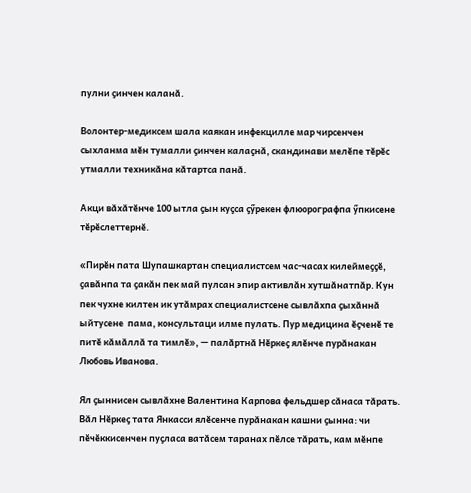пулни ҫинчен каланӑ.

Волонтер-медиксем шала каякан инфекцилле мар чирсенчен сыхланма мӗн тумалли ҫинчен калаҫнӑ, скандинави мелӗпе тӗрӗс утмалли техникӑна кӑтартса панӑ.

Акци вӑхӑтӗнче 100 ытла ҫын куҫса ҫӳрекен флюорографпа ӳпкисене тӗрӗслеттернӗ.

«Пирӗн пата Шупашкартан специалистсем час-часах килеймеҫҫӗ, ҫавӑнпа та ҫакӑн пек май пулсан эпир активлӑн хутшӑнатпӑр. Кун пек чухне килтен ик утӑмрах специалистсене сывлӑхпа ҫыхӑннӑ ыйтусене  пама, консультаци илме пулать. Пур медицина ӗҫченӗ те питӗ кӑмӑллӑ та тимлӗ», — палӑртнӑ Нӗркеҫ ялӗнче пурӑнакан Любовь Иванова.

Ял ҫыннисен сывлӑхне Валентина Карпова фельдшер сӑнаса тӑрать. Вӑл Нӗркеҫ тата Янкасси ялӗсенче пурӑнакан кашни ҫынна: чи пӗчӗккисенчен пуҫласа ватӑсем таранах пӗлсе тӑрать, кам мӗнпе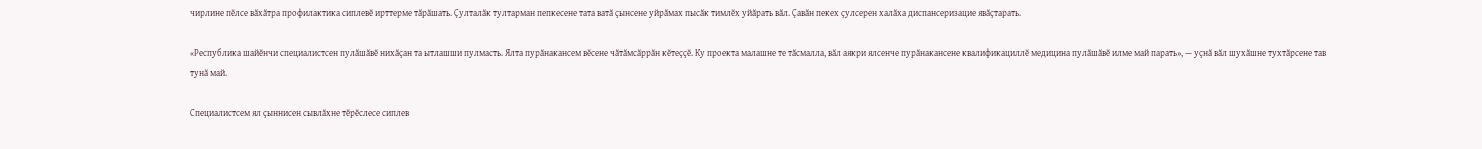чирлине пӗлсе вӑхӑтра профилактика сиплевӗ ирттерме тӑрӑшать. Ҫулталӑк тултарман пепкесене тата ватӑ ҫынсене уйрӑмах пысӑк тимлӗх уйӑрать вӑл. Ҫавӑн пекех ҫулсерен халӑха диспансеризацие явӑҫтарать.

«Республика шайӗнчи специалистсен пулӑшӑвӗ нихӑҫан та ытлашши пулмасть. Ялта пурӑнакансем вӗсене чӑтӑмсӑррӑн кӗтеҫҫӗ. Ку проекта малашне те тӑсмалла, вӑл аякри ялсенче пурӑнакансене квалификациллӗ медицина пулӑшӑвӗ илме май парать», — уҫнӑ вӑл шухӑшне тухтӑрсене тав тунӑ май.

Специалистсем ял ҫыннисен сывлӑхне тӗрӗслесе сиплев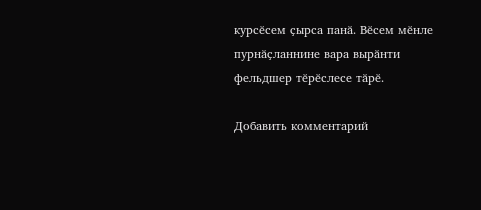курсӗсем ҫырса панӑ. Вӗсем мӗнле пурнӑҫланнине вара вырӑнти фельдшер тӗрӗслесе тӑрӗ.

Добавить комментарий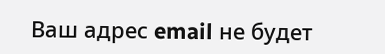Ваш адрес email не будет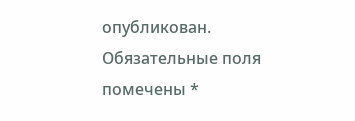опубликован. Обязательные поля помечены *